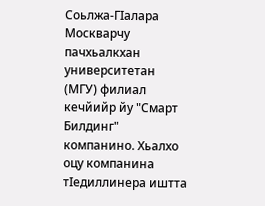Соьлжа-ГIалара Москварчу пачхьалкхан университетан (МГУ) филиал кечйийр йу "Смарт Билдинг" компанино. Хьалхо оцу компанина тIедиллинера иштта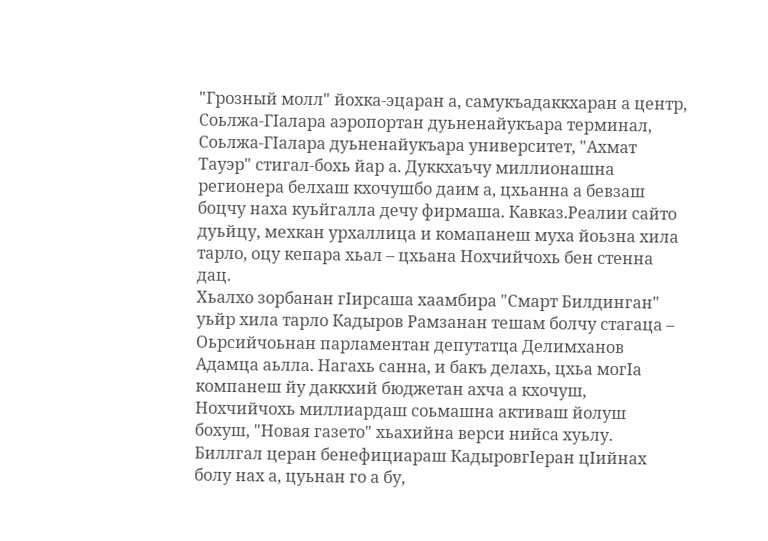"Грозный молл" йохка-эцаран а, самукъадаккхаран а центр, Соьлжа-ГIалара аэропортан дуьненайукъара терминал, Соьлжа-ГIалара дуьненайукъара университет, "Ахмат Тауэр" стигал-бохь йар а. Дуккхаъчу миллионашна регионера белхаш кхочушбо даим а, цхьанна а бевзаш боцчу наха куьйгалла дечу фирмаша. Кавказ.Реалии сайто дуьйцу, мехкан урхаллица и комапанеш муха йоьзна хила тарло, оцу кепара хьал – цхьана Нохчийчохь бен стенна дац.
Хьалхо зорбанан гIирсаша хаамбира "Смарт Билдинган" уьйр хила тарло Кадыров Рамзанан тешам болчу стагаца – Оьрсийчоьнан парламентан депутатца Делимханов Адамца аьлла. Нагахь санна, и бакъ делахь, цхьа могIа компанеш йу даккхий бюджетан ахча а кхочуш, Нохчийчохь миллиардаш соьмашна активаш йолуш бохуш, "Новая газето" хьахийна верси нийса хуьлу. Биллгал церан бенефициараш КадыровгIеран цIийнах болу нах а, цуьнан го а бу,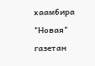хаамбира "Новая" газетан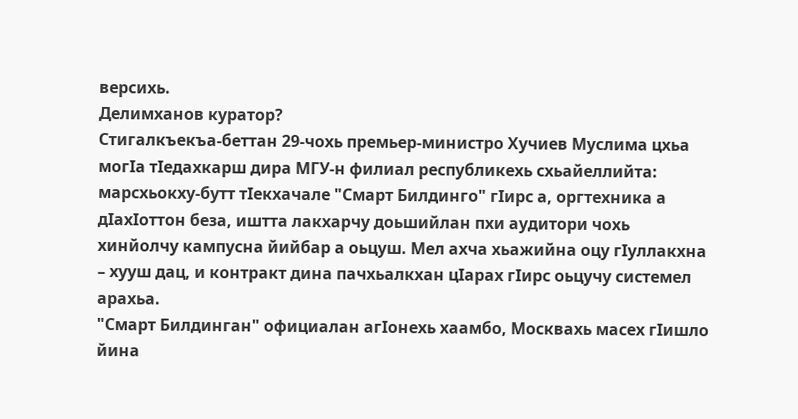версихь.
Делимханов куратор?
Стигалкъекъа-беттан 29-чохь премьер-министро Хучиев Муслима цхьа могIа тIедахкарш дира МГУ-н филиал республикехь схьайеллийта: марсхьокху-бутт тIекхачале "Смарт Билдинго" гIирс а, оргтехника а дIахIоттон беза, иштта лакхарчу доьшийлан пхи аудитори чохь хинйолчу кампусна йийбар а оьцуш. Мел ахча хьажийна оцу гIуллакхна – хууш дац, и контракт дина пачхьалкхан цIарах гIирс оьцучу системел арахьа.
"Смарт Билдинган" официалан агIонехь хаамбо, Москвахь масех гIишло йина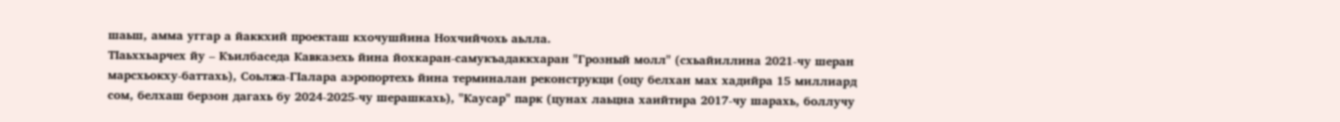шаьш, амма уггар а йаккхий проекташ кхочушйина Нохчийчохь аьлла.
ТIаьххьарчех йу – Къилбаседа Кавказехь йина йохкаран-самукъадаккхаран "Грозный молл" (схьайиллина 2021-чу шеран марсхьокху-баттахь), Соьлжа-ГIалара аэропортехь йина терминалан реконструкци (оцу белхан мах хадийра 15 миллиард сом, белхаш берзон дагахь бу 2024-2025-чу шерашкахь), "Каусар" парк (цунах лаьцна хаийтира 2017-чу шарахь, боллучу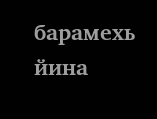барамехь йина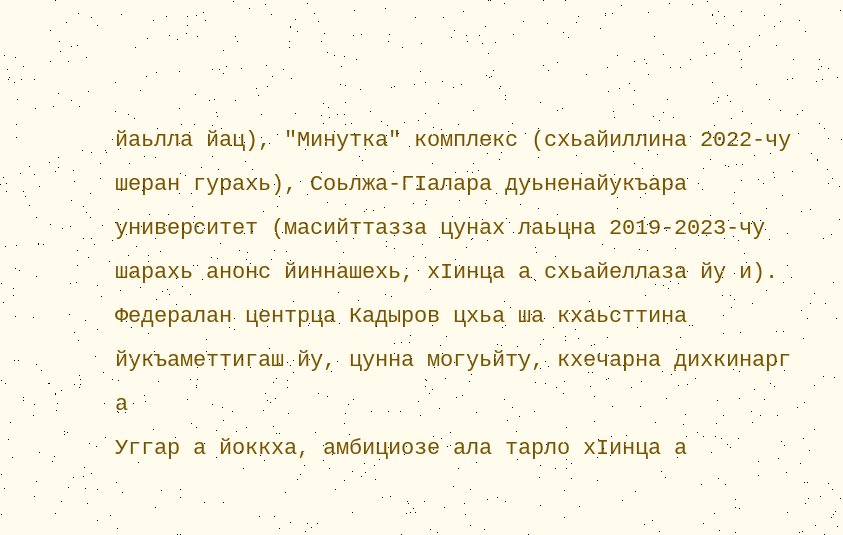йаьлла йац), "Минутка" комплекс (схьайиллина 2022-чу шеран гурахь), Соьлжа-ГIалара дуьненайукъара университет (масийттазза цунах лаьцна 2019-2023-чу шарахь анонс йиннашехь, хIинца а схьайеллаза йу и).
Федералан центрца Кадыров цхьа ша кхаьсттина йукъаметтигаш йу, цунна могуьйту, кхечарна дихкинарг а
Уггар а йоккха, амбициозе ала тарло хIинца а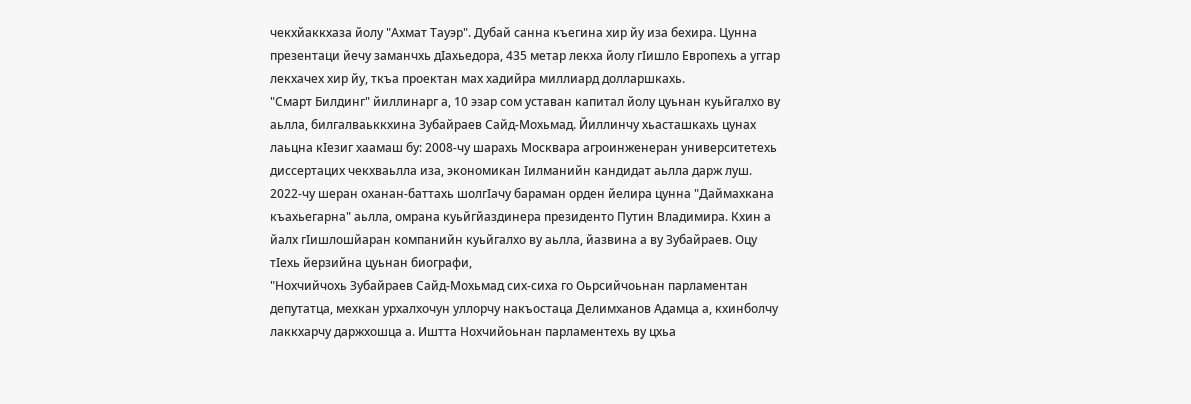чекхйаккхаза йолу "Ахмат Тауэр". Дубай санна къегина хир йу иза бехира. Цунна презентаци йечу заманчхь дIахьедора, 435 метар лекха йолу гIишло Европехь а уггар лекхачех хир йу, ткъа проектан мах хадийра миллиард долларшкахь.
"Смарт Билдинг" йиллинарг а, 10 эзар сом уставан капитал йолу цуьнан куьйгалхо ву аьлла, билгалваьккхина Зубайраев Сайд-Мохьмад. Йиллинчу хьасташкахь цунах лаьцна кIезиг хаамаш бу: 2008-чу шарахь Москвара агроинженеран университетехь диссертацих чекхваьлла иза, экономикан Iилманийн кандидат аьлла дарж луш.
2022-чу шеран оханан-баттахь шолгIачу бараман орден йелира цунна "Даймахкана къахьегарна" аьлла, омрана куьйгйаздинера президенто Путин Владимира. Кхин а йалх гIишлошйаран компанийн куьйгалхо ву аьлла, йазвина а ву Зубайраев. Оцу тIехь йерзийна цуьнан биографи,
"Нохчийчохь Зубайраев Сайд-Мохьмад сих-сиха го Оьрсийчоьнан парламентан депутатца, мехкан урхалхочун уллорчу накъостаца Делимханов Адамца а, кхинболчу лаккхарчу даржхошца а. Иштта Нохчийоьнан парламентехь ву цхьа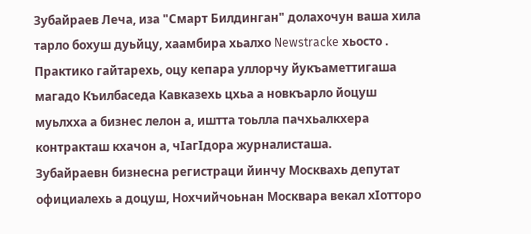Зубайраев Леча, иза "Смарт Билдинган" долахочун ваша хила тарло бохуш дуьйцу, хаамбира хьалхо Newstracke хьосто .
Практико гайтарехь, оцу кепара уллорчу йукъаметтигаша магадо Къилбаседа Кавказехь цхьа а новкъарло йоцуш муьлхха а бизнес лелон а, иштта тоьлла пачхьалкхера контракташ кхачон а, чIагIдора журналисташа.
Зубайраевн бизнесна регистраци йинчу Москвахь депутат официалехь а доцуш, Нохчийчоьнан Москвара векал хIотторо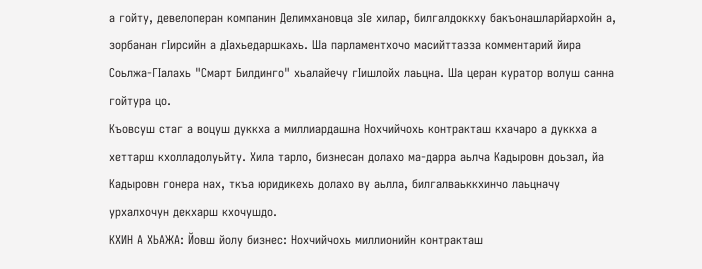а гойту, девелоперан компанин Делимхановца зIе хилар, билгалдоккху бакъонашларйархойн а, зорбанан гIирсийн а дIахьедаршкахь. Ша парламентхочо масийттазза комментарий йира Соьлжа-ГIалахь "Смарт Билдинго" хьалайечу гIишлойх лаьцна. Ша церан куратор волуш санна гойтура цо.
Къовсуш стаг а воцуш дуккха а миллиардашна Нохчийчохь контракташ кхачаро а дуккха а хеттарш кхолладолуьйту. Хила тарло, бизнесан долахо ма-дарра аьлча Кадыровн доьзал, йа Кадыровн гонера нах, ткъа юридикехь долахо ву аьлла, билгалваьккхинчо лаьцначу урхалхочун декхарш кхочушдо.
КХИН А ХЬАЖА: Йовш йолу бизнес: Нохчийчохь миллионийн контракташ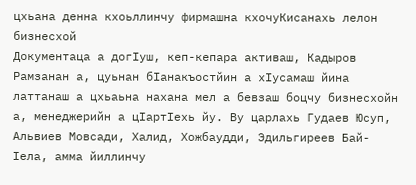цхьана денна кхоьллинчу фирмашна кхочуКисанахь лелон бизнесхой
Документаца а догIуш, кеп-кепара активаш, Кадыров Рамзанан а, цуьнан бIанакъостйин а хIусамаш йина латтанаш а цхьаьна нахана мел а бевзаш боцчу бизнесхойн а, менеджерийн а цIартIехь йу. Ву царлахь Гудаев Юсуп, Альвиев Мовсади, Халид, Хожбаудди, Эдильгиреев Бай-Iела, амма йиллинчу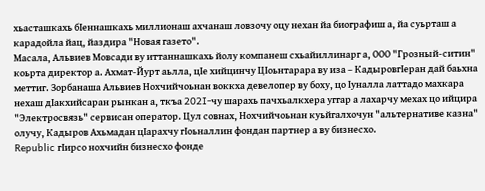хьасташкахь бIеннашкахь миллионаш ахчанаш ловзочу оцу нехан йа биографиш а, йа суьрташ а карадойла йац, йаздира "Новая газето".
Масала, Альвиев Мовсади ву иттаннашкахь йолу компанеш схьайиллинарг а, ООО "Грозный-ситин" коьрта директор а. Ахмат-Йурт аьлла, цIе хийцинчу ЦIоьнтарара ву иза – КадыровгIеран дай баьхна меттиг. Зорбанаша Альвиев Нохчийчоьнан воккха девелопер ву боху, цо Iуналла латтадо махкара нехаш дIакхийсаран рынкан а, ткъа 202I-чу шарахь пачхьалкхера уггар а лахарчу мехах цо ийцира "Электросвязь" сервисан оператор. Цул совнах, Нохчийчоьнан куьйгалхочун "альтернативе казна" олучу, Кадыров Ахьмадан цIарахчу гIоьналлин фондан партнер а ву бизнесхо.
Republic гIирсо нохчийн бизнесхо фонде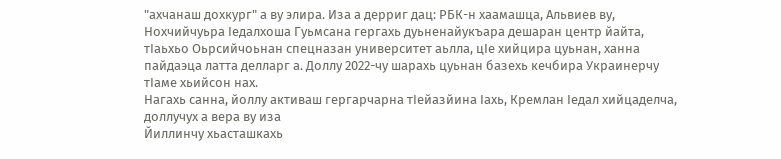"ахчанаш дохкург" а ву элира. Иза а дерриг дац: РБК-н хаамашца, Альвиев ву, Нохчийчуьра Iедалхоша Гуьмсана гергахь дуьненайукъара дешаран центр йайта, тIаьхьо Оьрсийчоьнан спецназан университет аьлла, цIе хийцира цуьнан, ханна пайдаэца латта делларг а. Доллу 2022-чу шарахь цуьнан базехь кечбира Украинерчу тIаме хьийсон нах.
Нагахь санна, йоллу активаш гергарчарна тIейазйина Iахь, Кремлан Iедал хийцаделча, доллучух а вера ву иза
Йиллинчу хьасташкахь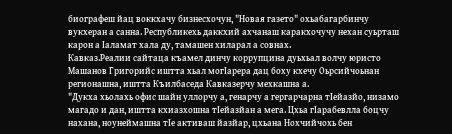биографеш йац воккхачу бизнесхочун, "Новая газето" охьабагарбинчу вукхеран а санна. Республикехь даккхий ахчанаш каракхочучу нехан суьрташ карон а Iаламат хала ду, тамашен хиларал а совнах.
Кавказ.Реалии сайтаца къамел динчу коррупцина дуьхьал волчу юристо Машанов Григорийс иштта хьал могIарера дац боху кхечу Оьрсийчоьнан регионашна, иштта Къилбаседа Кавказерчу мехкашна а.
"Дукха хьолахь офис шайн уллорчу а, генарчу а гергарчарна тIейазйо, низамо магадо и дан, иштта кхиазхошна тIейазйан а мега. Цхьа гIарабевлла боцчу нахана, ноунеймашна тIе активаш йазйар, цхьана Нохчийчохь бен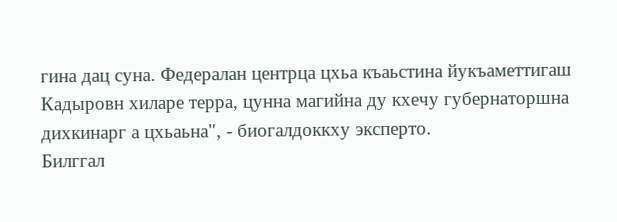гина дац суна. Федералан центрца цхьа къаьстина йукъаметтигаш Кадыровн хиларе терра, цунна магийна ду кхечу губернаторшна дихкинарг а цхьаьна", - биогалдоккху эксперто.
Билггал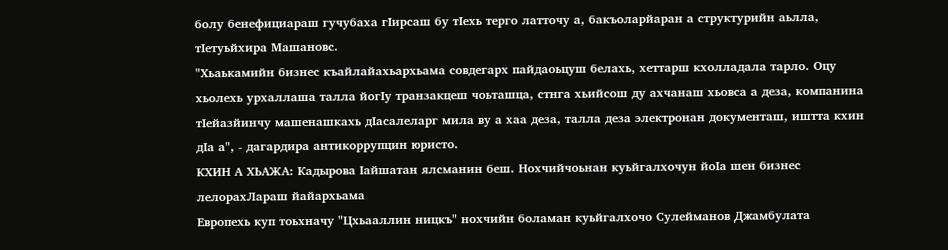болу бенефициараш гучубаха гIирсаш бу тIехь терго латточу а, бакъоларйаран а структурийн аьлла, тIетуьйхира Машановс.
"Хьаькамийн бизнес къайлайахьархьама совдегарх пайдаоьцуш белахь, хеттарш кхолладала тарло. Оцу хьолехь урхаллаша талла йогIу транзакцеш чоьташца, стнга хьийсош ду ахчанаш хьовса а деза, компанина тIейазйинчу машенашкахь дIасалеларг мила ву а хаа деза, талла деза электронан документаш, иштта кхин дIа а", - дагардира антикоррупцин юристо.
КХИН А ХЬАЖА: Кадырова Iайшатан ялсманин беш. Нохчийчоьнан куьйгалхочун йоIа шен бизнес лелорахЛараш йайархьама
Европехь куп тоьхначу "Цхьааллин ницкъ" нохчийн боламан куьйгалхочо Сулейманов Джамбулата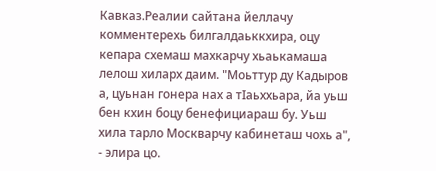Кавказ.Реалии сайтана йеллачу комментерехь билгалдаьккхира, оцу кепара схемаш махкарчу хьаькамаша лелош хиларх даим. "Моьттур ду Кадыров а, цуьнан гонера нах а тIаьххьара, йа уьш бен кхин боцу бенефициараш бу. Уьш хила тарло Москварчу кабинеташ чохь а", - элира цо.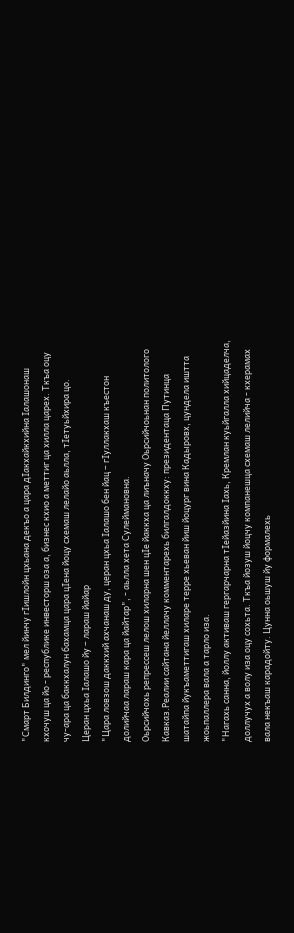"Смарт Билдинго" мел йинчу гIишлойн цхьана декъо а цара дIакхайкхийна Iалашонаш кхочуш ца йо - республике инвесторш оза а, бизнес кхио а меттиг ца хилла царех. Ткъа оцу чу-ара ца баккхалун бахамца цара цIена йоцу схемаш лелайо аьлла, тIетуьйхира цо.
Церан цхьа Iалашо йу – лараш йайар
"Цара ловзош даккхий ахчанаш ду, церан цхьа Iалашо бен йац – гIуллакхаш къестон долийчаа лараш кара ца йайтар", - аьлла хета Сулеймановна.
Оьрсийчохь репрессеш лелош хиларна шен цIе йаккха ца лиъначу Оьрсийчоьнан политолого Кавказ.Реалии сайтана йеллачу комментарехь билгалдоккху: президентаца Путинца шатайпа йукъаметтигаш хиларе терре хьеван йиш йоцург вина Кадыровх, цундела иштта жоьпаллера вала а тарло иза.
"Нагахь санна, йоллу активаш гергарчарна тIейазйина Iахь, Кремлан куьйгалла хийцаделча, доллучух а волу иза оцу сохьта. Ткъа йозуш йоцчу компанешца схемаш лелийча - кхерамах вала некъаш карадойту. Цунна оьшуш йу формалехь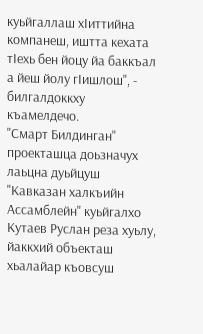куьйгаллаш хIиттийна компанеш, иштта кехата тIехь бен йоцу йа баккъал а йеш йолу гIишлош", - билгалдоккху къамелдечо.
"Смарт Билдинган" проекташца доьзначух лаьцна дуьйцуш "Кавказан халкъийн Ассамблейн" куьйгалхо Кутаев Руслан реза хуьлу, йаккхий объекташ хьалайар къовсуш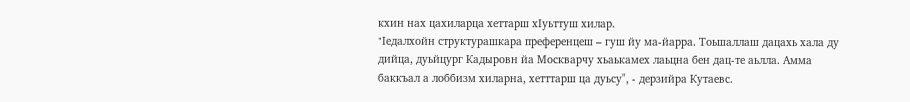кхин нах цахиларца хеттарш хIуьттуш хилар.
"Iедалхойн структурашкара преференцеш – гуш йу ма-йарра. Тоьшаллаш дацахь хала ду дийца, дуьйцург Кадыровн йа Москварчу хьаькамех лаьцна бен дац-те аьлла. Амма баккъал а лоббизм хиларна, хетттарш ца дуьсу", - дерзийра Кутаевс.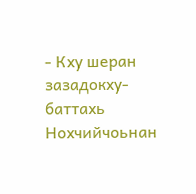- Кху шеран зазадокху-баттахь Нохчийчоьнан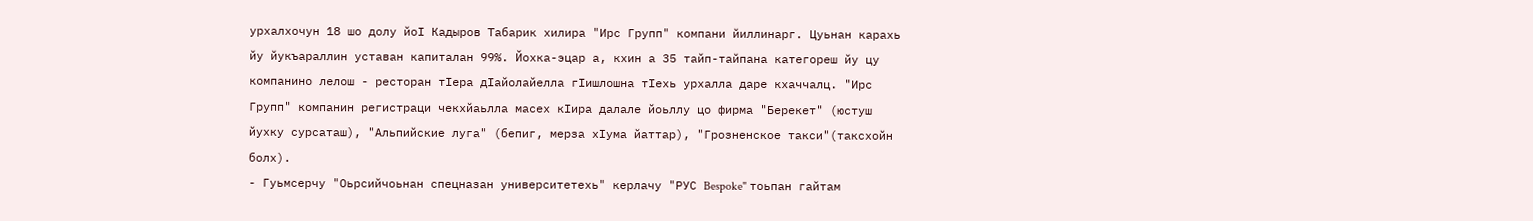урхалхочун 18 шо долу йоI Кадыров Табарик хилира "Ирс Групп" компани йиллинарг. Цуьнан карахь йу йукъараллин уставан капиталан 99%. Йохка-эцар а, кхин а 35 тайп-тайпана категореш йу цу компанино лелош - ресторан тIера дIайолайелла гIишлошна тIехь урхалла даре кхаччалц. "Ирс Групп" компанин регистраци чекхйаьлла масех кIира далале йоьллу цо фирма "Берекет" (юстуш йухку сурсаташ), "Альпийские луга" (бепиг, мерза хIума йаттар), "Грозненское такси"(таксхойн болх).
- Гуьмсерчу "Оьрсийчоьнан спецназан университетехь" керлачу "РУС Bespoke" тоьпан гайтам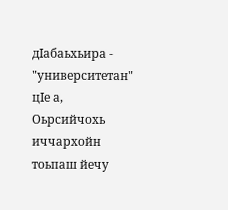дIабаьхьира - "университетан" цIе а, Оьрсийчохь иччархойн тоьпаш йечу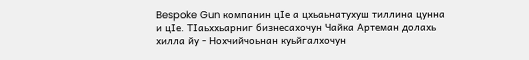Bespoke Gun компанин цIе а цхьаьнатухуш тиллина цунна и цIе. ТIаьххьарниг бизнесахочун Чайка Артеман долахь хилла йу - Нохчийчоьнан куьйгалхочун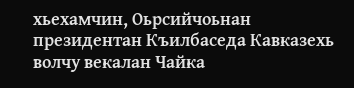хьехамчин, Оьрсийчоьнан президентан Къилбаседа Кавказехь волчу векалан Чайка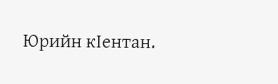Юрийн кIентан.